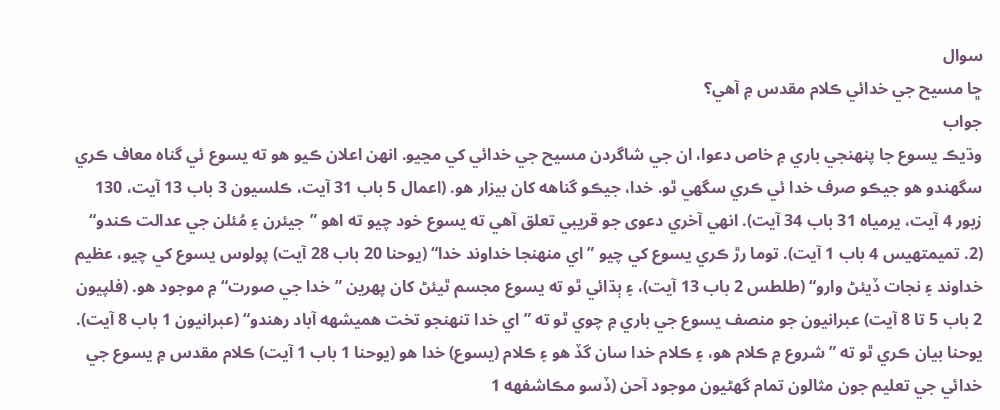سوال
ڇا مسيح جي خدائي ڪلام مقدس ۾ آهي؟
جواب
وڌيڪ يسوع جا پنهنجي باري ۾ خاص دعوا، ان جي شاگردن مسيح جي خدائي کي مڃيو. انهن اعلان ڪيو هو ته يسوع ئي گناه معاف ڪري سگھندو هو جيڪو صرف خدا ئي ڪري سگھي ٿو. خدا، جيڪو گناهه کان بيزار هو. (اعمال 5 باب 31 آيت، ڪلسيون 3 باب 13 آيت، 130 زبور 4 آيت، يرمياه 31 باب 34 آيت). انهي آخري دعوى جو قريبي تعلق آهي ته يسوع خود چيو ته اهو ”جيئرن ۽ مُئلن جي عدالت ڪندو“ (2. تميمتهيس 4 باب 1 آيت). توما رڙ ڪري يسوع کي چيو ”اي منهنجا خداوند خدا“ (يوحنا 20 باب 28 آيت) پولوس يسوع کي چيو، عظيم خداوند ۽ نجات ڏيئڻ وارو“ (طلطس 2 باب 13 آيت)، ۽ ٻڌائي ٿو ته يسوع مجسم ٿيئڻ کان پهرين ”خدا جي صورت“ ۾ موجود هو. (فلپيون 2 باب 5 تا 8 آيت) عبرانيون جو منصف يسوع جي باري ۾ چوي ٿو ته ”اي خدا تنهنجو تخت هميشهه آباد رهندو“ (عبرانيون 1 باب 8 آيت). يوحنا بيان ڪري ٿو ته ”شروع ۾ ڪلام هو، ۽ ڪلام خدا سان گڏ هو ۽ ڪلام (يسوع) خدا هو (يوحنا 1 باب 1 آيت) ڪلام مقدس ۾ يسوع جي خدائي جي تعليم جون مثالون تمام گھڻيون موجود آحن (ڏسو مڪاشفهه 1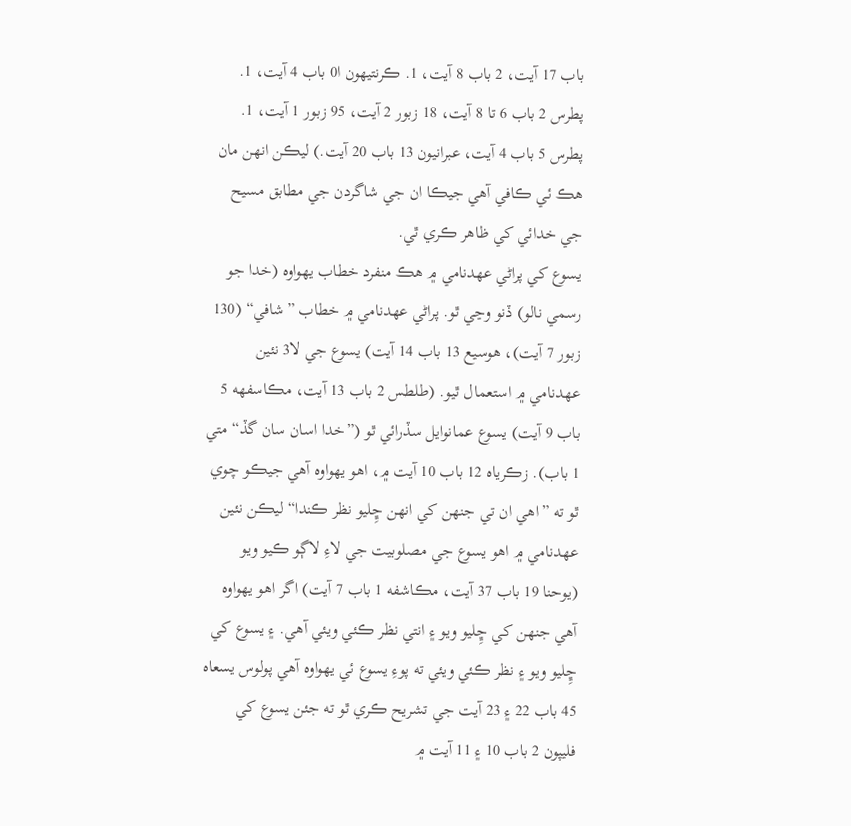باب 17 آيت، 2 باب 8 آيت، 1. ڪرنتيهون ا0 باب 4 آيت، 1. پطرس 2 باب 6 تا 8 آيت، 18 زبور 2 آيت، 95 زبور 1 آيت، 1. پطرس 5 باب 4 آيت، عبرانيون 13 باب 20 آيت.) ليڪن انهن مان هڪ ئي ڪافي آهي جيڪا ان جي شاگردن جي مطابق مسيح جي خدائي کي ظاهر ڪري ٿي.
يسوع کي پراڻي عهدنامي ۾ هڪ منفرد خطاب يهواوه (خدا جو رسمي نالو) ڏنو وڃي ٿو. پراڻي عهدنامي ۾ خطاب ”شافي“ (130 زبور 7 آيت)، هوسيع 13 باب 14 آيت) يسوع جي لا3 نئين عهدنامي ۾ استعمال ٿيو. (طلطس 2 باب 13 آيت، مڪاسفهه 5 باب 9 آيت) يسوع عمانوايل سڏرائي ٿو (”خدا اسان سان گڏ“ متي 1 باب). زڪرياه 12 باب 10 آيت ۾، اهو يهواوه آهي جيڪو چوي ٿو ته ”اهي ان تي جنهن کي انهن ڇِليو نظر ڪندا“ ليڪن نئين عهدنامي ۾ اهو يسوع جي مصلوبيت جي لاءِ لاڳو ڪيو ويو (يوحنا 19 باب 37 آيت، مڪاشفه 1 باب 7 آيت) اگر اهو يهواوه آهي جنهن کي ڇِليو ويو ۽ انتي نظر ڪئي ويئي آهي. ۽ يسوع کي ڇِليو ويو ۽ نظر ڪئي ويئي ته پوءِ يسوع ئي يهواوه آهي پولوس يسعاه 45 باب 22 ۽ 23 آيت جي تشريح ڪري ٿو ته جئن يسوع کي فليپون 2 باب 10 ۽ 11 آيت ۾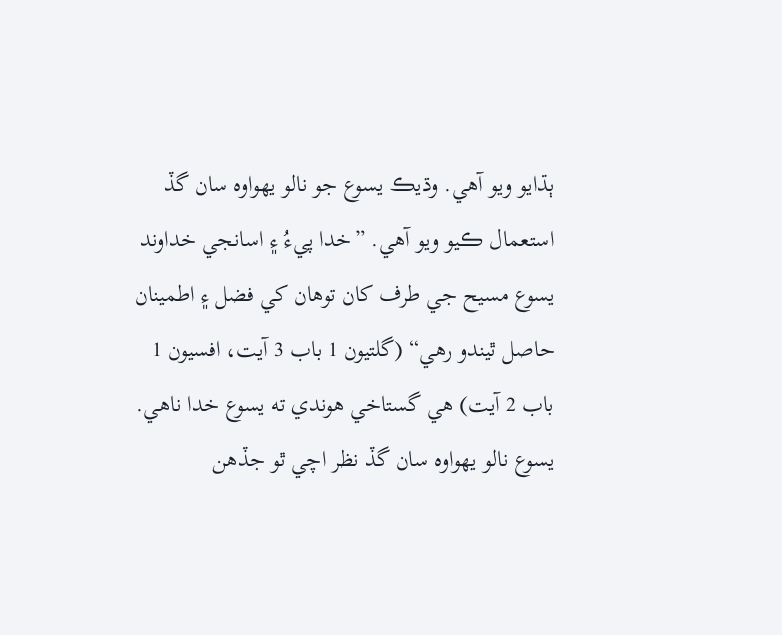ٻڌايو ويو آهي. وڌيڪ يسوع جو نالو يهواوه سان گڏ استعمال ڪيو ويو آهي. ”خدا پيءُ ۽ اسانجي خداوند يسوع مسيح جي طرف کان توهان کي فضل ۽ اطمينان حاصل ٿيندو رهي“ (گلتيون 1 باب 3 آيت، افسيون 1 باب 2 آيت) هي گستاخي هوندي ته يسوع خدا ناهي. يسوع نالو يهواوه سان گڏ نظر اچي ٿو جڏهن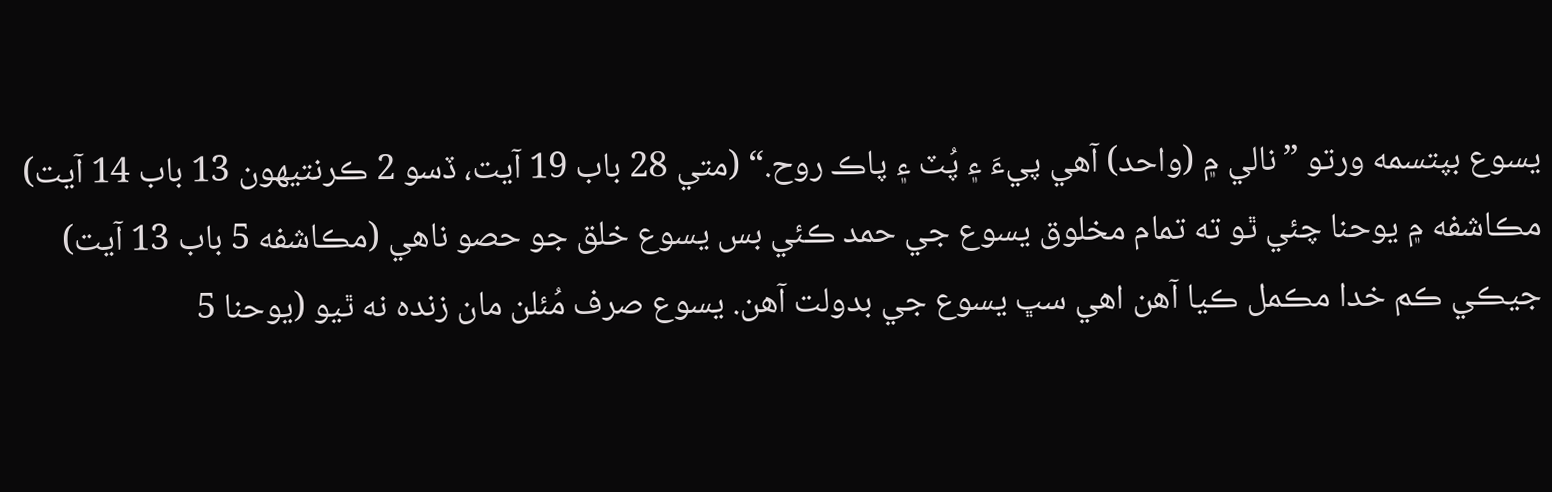يسوع بپتسمه ورتو ”نالي ۾ (واحد) آهي پيءَ ۽ پُٽ ۽ پاڪ روح.“ (متي 28 باب 19 آيت، ڏسو 2 ڪرنتيهون 13 باب 14 آيت) مڪاشفه ۾ يوحنا چئي ٿو ته تمام مخلوق يسوع جي حمد ڪئي بس يسوع خلق جو حصو ناهي (مڪاشفه 5 باب 13 آيت)
جيڪي ڪم خدا مڪمل ڪيا آهن اهي سڀ يسوع جي بدولت آهن. يسوع صرف مُئلن مان زنده نه ٿيو (يوحنا 5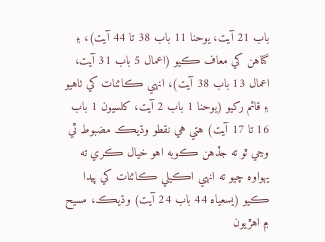باب 21 آيت، يوحنا 11 باب 38 تا 44 آيت)، ۽ گناهن کي معاف ڪيو (اعمال 5 باب 31 آيت، اعمال 13 باب 38 آيت)، انهي ڪائنات کي ٺاهيو ۽ قائم رکيو (يوحنا 1 باب 2 آيت، کلسيون 1 باب 16 تا 17 آيت) هتي هي نقطو وڌيڪ مضبوط ٿي وڃي ٿو ته جڏهن ڪوبه اهو خيال ڪري ته يهواوه چيو ته انهي اڪيلي ڪائنات کي پيدا ڪيو (يسعياه 44 باب 24 آيت) وڌيڪ، مسيح ۾ اهڙيون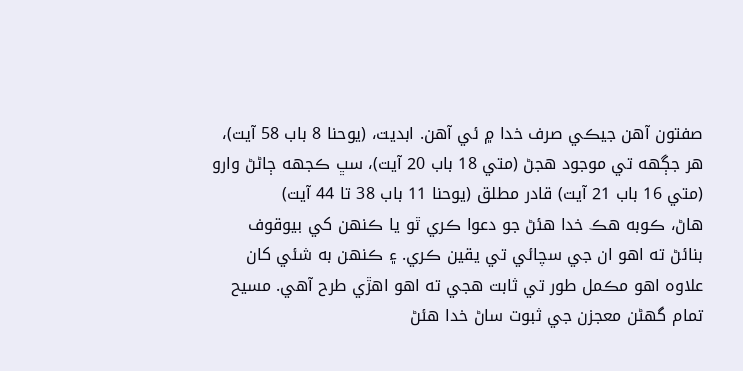صفتون آهن جيڪي صرف خدا ۾ ئي آهن. ابديت، (يوحنا 8 باب 58 آيت)، هر جڳهه تي موجود هجڻ (متي 18 باب 20 آيت)، سڀ ڪجھه ڄاڻڻ وارو (متي 16 باب 21 آيت) قادر مطلق (يوحنا 11 باب 38 تا 44 آيت)
هاڻ، ڪوبه هڪ خدا هئڻ جو دعوا ڪري ٿو يا ڪنهن کي بيوقوف بنائڻ ته اهو ان جي سچائي تي يقين ڪري. ۽ ڪنهن به شئي کان علاوه اهو مڪمل طور تي ثابت هجي ته اهو اهڙي طرح آهي. مسيح تمام گھڻن معجزن جي ثبوت ساڻ خدا هئڻ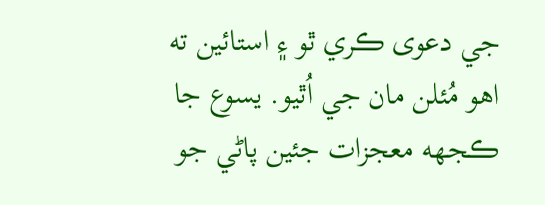جي دعوى ڪري ٿو ۽ استائين ته اهو مُئلن مان جي اُٿيو. يسوع جا ڪجھه معجزات جئين پاڻي جو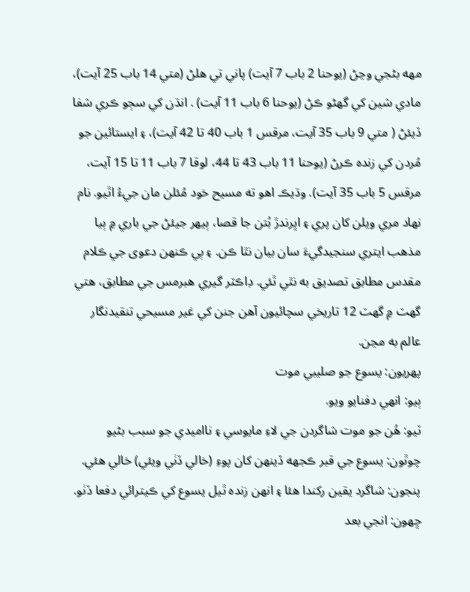مهه بڻجي وڃڻ (يوحنا 2 باب 7 آيت) پاني تي هلڻ (متي 14 باب 25 آيت)، مادي شين کي گھڻو ڪڻ (يوحنا 6 باب 11 آيت) . انڌن کي سڄو ڪري شفا ڏيئڻ ( متي 9 باب 35 آيت، مرقس 1 باب 40 تا 42 آيت)، ۽ ايستائين جو مُردن کي زنده ڪرڻ (يوحنا 11 باب 43 تا 44، لوقا 7 باب 11 تا 15 آيت، مرقس 5 باب 35 آيت). وڌيڪ اهو ته مسيح خود مُئلن مان جيءُ اٿيو. نام نهاد مري ويلن کان پري ۽ اڀرندڙ بُتن جا قصا، ٻيهر جيئڻ جي باري ۾ ٻيا مذهب ايتري سنجيدگيءَ سان بيان نٿا ڪن. ۽ ٻي ڪنهن دعوى جي ڪلام مقدس مطابق تصديق به نٿي ٿئي. ڊاڪٽر گيري هبرمس جي مطابق، هتي گھٽ ۾ گھٽ 12 تاريخي سچائيون آهن جنن کي غير مسيحي تنقيدنگار عالم به مڃن.
پهريون: يسوع جو صليبي موت
ٻيو: انهي دفنايو ويو.
ٽيو: هُن جو موت شاگردن جي لاءِ مايوسي ۽ نااميدي جو سبب بڻيو
چوٿون: يسوع جي قبر ڪجھه ڏينهن کان پوءِ (خالي ڏٺي ويئي) خالي هئي.
پنجون: شاگرد يقين رکندا هئا ۽ انهن زنده ٿيل يسوع کي ڪيترائي دفعا ڏٺو.
ڇهون: انجي بعد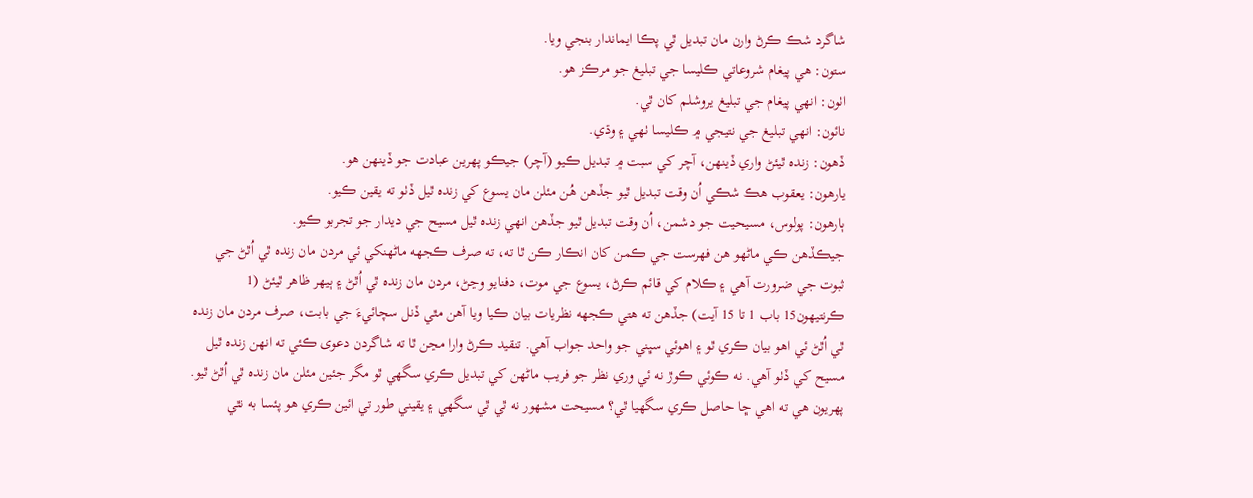شاگرد شڪ ڪرڻ وارن مان تبديل ٿي پڪا ايماندار بنجي ويا.
ستون: هي پيغام شروعاتي ڪليسا جي تبليغ جو مرڪز هو.
اٺون: انهي پيغام جي تبليغ يروشلم کان ٿي.
نائون: انهي تبليغ جي نتيجي ۾ ڪليسا ٺهي ۽ وڌي.
ڏهون: زنده ٿيئڻ واري ڏينهن، آچر کي سبت ۾ تبديل ڪيو (آچر) جيڪو پهرين عبادت جو ڏينهن هو.
يارهون: يعقوب هڪ شڪي اُن وقت تبديل ٿيو جڏهن هُن مئلن مان يسوع کي زنده ٿيل ڏٺو ته يقين ڪيو.
ٻارهون: پولوس، مسيحيت جو دشمن، اُن وقت تبديل ٿيو جڏهن انهي زنده ٿيل مسيح جي ديدار جو تجربو ڪيو.
جيڪڏهن ڪي ماڻهو هن فهرست جي ڪمن کان انڪار ڪن ٿا ته، ته صرف ڪجھه ماڻهنکي ئي مردن مان زنده ٿي اُٿڻ جي ثبوت جي ضرورت آهي ۽ ڪلام کي قائم ڪرڻ، يسوع جي موت، دفنايو وڃڻ، مردن مان زنده ٿي اُٿڻ ۽ ٻيهر ظاهر ٿيئڻ (1 ڪرنتيهون15 باب 1 تا 15 آيت) جڏهن ته هتي ڪجھه نظريات بيان ڪيا ويا آهن مٿي ڏنل سچائيءَ جي بابت، صرف مردن مان زنده ٿي اُٿڻ ئي اهو بيان ڪري ٿو ۽ اهوئي سڀني جو واحد جواب آهي. تنقيد ڪرڻ وارا مڃن ٿا ته شاگردن دعوى ڪئي ته انهن زنده ٿيل مسيح کي ڏٺو آهي. نه ڪوئي ڪوڙ نه ئي وري نظر جو فريب ماڻهن کي تبديل ڪري سگھي ٿو مگر جئين مئلن مان زنده ٿي اُٿڻ ٿيو. پهريون هي ته اهي ڇا حاصل ڪري سگھيا ٿي؟ مسيحت مشهور نه ٿي ٿي سگھي ۽ يقيني طور تي ائين ڪري هو پئسا به نٿي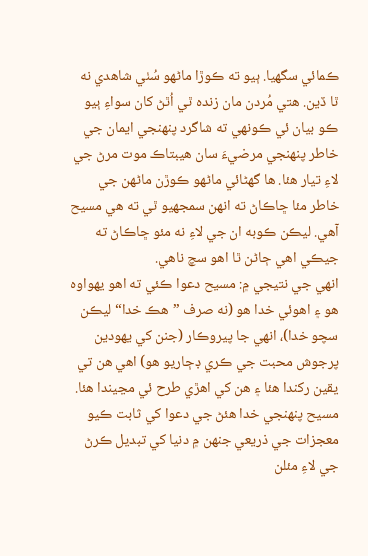ڪمائي سگھيا. ٻيو ته ڪوڙا ماڻهو سُٺي شاهدي نه ٿا ڏين. هتي مُردن مان زنده ٿي اُٿڻ کان سواءِ ٻيو ڪو بيان ئي ڪونهي ته شاگرد پنهنجي ايمان جي خاطر پنهنجي مرضيءَ سان هيبتاڪ موت مرڻ جي لاءِ تيار هئا. ها گھڻائي ماڻهو ڪوڙن ماڻهن جي خاطر مئا ڇاڪاڻ ته انهن سمجھيو ٿي ته هي مسيح آهي. ليڪن ڪوبه ان جي لاءِ نه مئو ڇاڪاڻ ته جيڪي اهي ڄاڻن ٿا اهو سچ ناهي.
انهي جي نتيجي ۾: مسيح دعوا ڪئي ته اهو يهواوه هو ۽ اهوئي خدا هو (نه صرف ”هڪ خدا“ ليڪن سچو خدا)، انهي جا پيروڪار (جنن کي يهودين پرجوش محبت جي ڪري ڊڄاريو هو) اهي هن تي يقين رکندا هئا ۽ هن کي اهڙي طرح ئي مڃيندا هئا. مسيح پنهنجي خدا هئڻ جي دعوا کي ثابت ڪيو معجزات جي ذريعي جنهن ۾ دنيا کي تبديل ڪرڻ جي لاءِ مئلن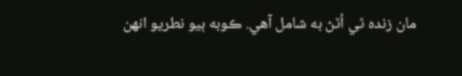مان زنده ٿي اُٿڻ به شامل آهي. ڪوبه ٻيو نطريو انهن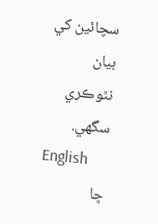سچائين کي بيان نٿوڪري سگھي.
English
ڇا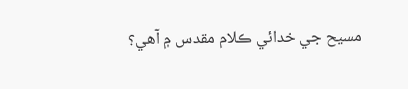مسيح جي خدائي ڪلام مقدس ۾ آهي؟